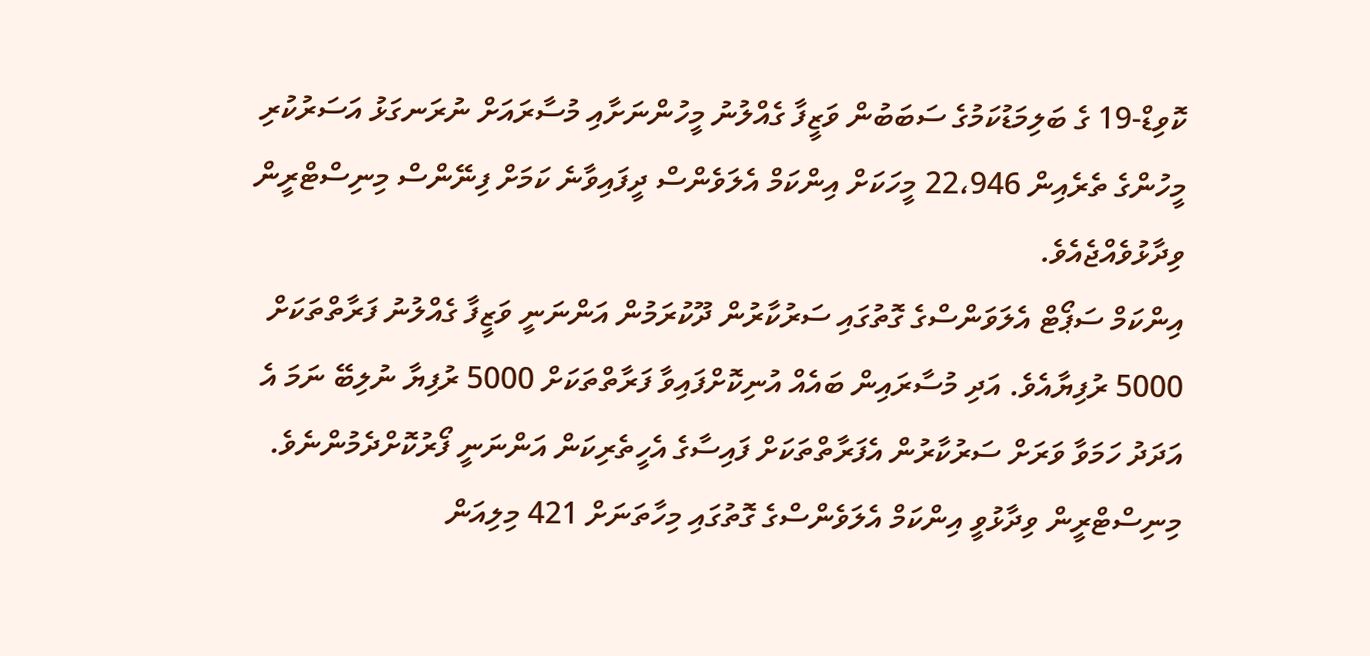ކޮވިޑް-19 ގެ ބަލިމަޑުކަމުގެ ސަބަބުން ވަޒީފާ ގެއްލުނު މީހުންނަށާއި މުސާރައަށް ނުރަނގަޅު އަސަރުކުރި މީހުންގެ ތެރެއިން 22،946 މީހަކަށް އިންކަމް އެލަވެންސް ދީފައިވާނެ ކަމަށް ފިނޭންސް މިނިސްޓްރީން ވިދާޅުވެއްޖެއެވެ.
އިންކަމް ސަޕޯޓް އެލަވަންސްގެ ގޮތުގައި ސަރުކާރުން ދޫކުރަމުން އަންނަނީ ވަޒީފާ ގެއްލުނު ފަރާތްތަކަށް 5000 ރުފިޔާއެވެ. އަދި މުސާރައިން ބައެއް އުނިކޮށްފައިވާ ފަރާތްތަކަށް 5000 ރުފިޔާ ނުލިބޭ ނަމަ އެ އަދަދު ހަމަވާ ވަރަށް ސަރުކާރުން އެފަރާތްތަކަށް ފައިސާގެ އެހީތެރިކަން އަންނަނީ ފޯރުކޮށްދެމުންނެވެ. މިނިސްޓްރީން ވިދާޅުވީ އިންކަމް އެލަވެންސްގެ ގޮތުގައި މިހާތަނަށް 421 މިލިއަން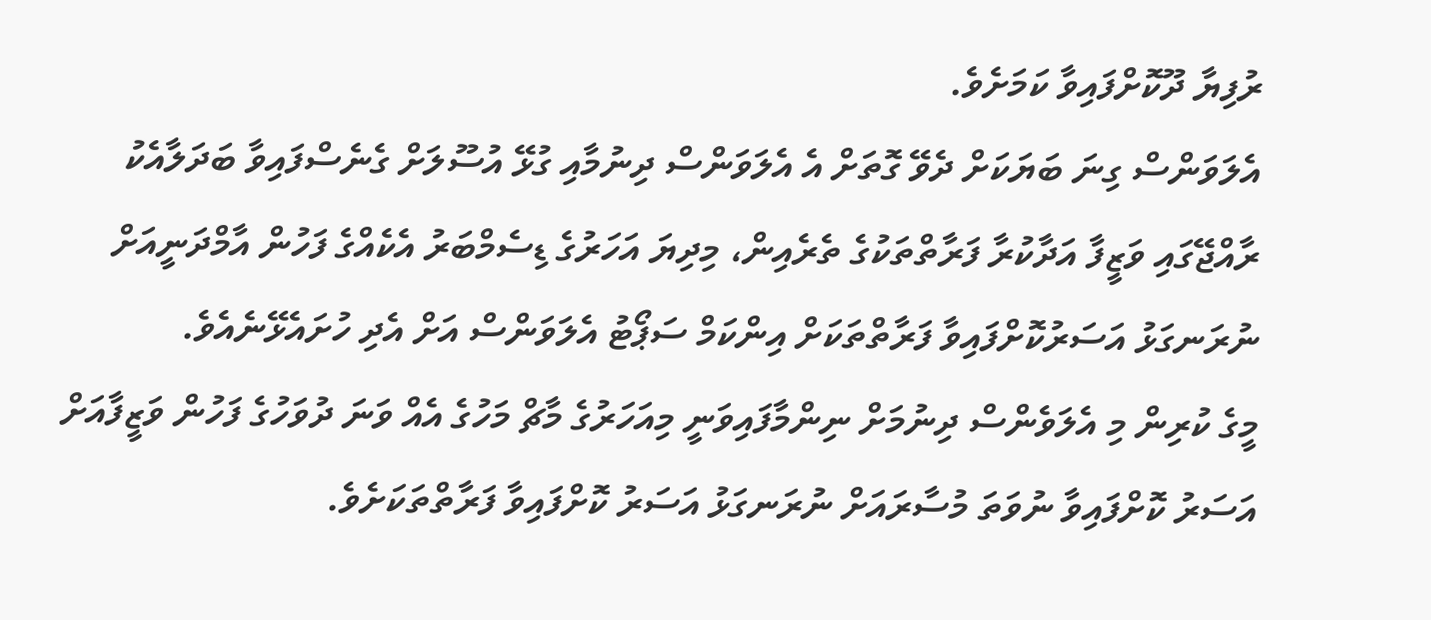ރުފިޔާ ދޫކޮށްފައިވާ ކަމަށެވެ.
އެލަވަންސް ގިނަ ބަޔަކަށް ދެވޭ ގޮތަށް އެ އެލަވަންސް ދިނުމާއި ގުޅޭ އުސޫލަށް ގެނެސްފައިވާ ބަދަލާއެކު ރާއްޖޭގައި ވަޒީފާ އަދާކުރާ ފަރާތްތަކުގެ ތެރެއިން، މިދިޔަ އަހަރުގެ ޑިސެމްބަރު އެކެއްގެ ފަހުން އާމްދަނީއަށް ނުރަނގަޅު އަސަރުކޮށްފައިވާ ފަރާތްތަކަށް އިންކަމް ސަޕޯޓު އެލަވަންސް އަށް އެދި ހުށައެޅޭނެއެވެ.
މީގެ ކުރިން މި އެލަވެންސް ދިނުމަށް ނިންމާފައިވަނީ މިއަހަރުގެ މާޗް މަހުގެ އެއް ވަނަ ދުވަހުގެ ފަހުން ވަޒީފާއަށް އަސަރު ކޮށްފައިވާ ނުވަތަ މުސާރައަށް ނުރަނގަޅު އަސަރު ކޮށްފައިވާ ފަރާތްތަކަށެވެ.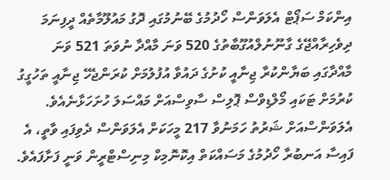އިންކަމް ސަޕޯޓް އެލަވަންސް ހޯދުމުގެ ބޭނުމުގައި ދޮގު މައުލޫމާތެއް ދީފިނަމަ ދިވެހިރާއްޖޭގެ ގާނޫނުލްއުގޫބާތުގެ 520 ވަނަ މާއްދާ ނުވަތަ 521 ވަނަ މާއްދާގައި ބަޔާންކުރާ ޖިނާއީ ކުށުގެ ދައުވާ އުފުލުމަށް ކުރަންޖެހޭ ޖިނާއީ ތަހުގީގު ކުރުމަށް ޓަކައި މޯލްޑިވްސް ޕޮލިސް ސާވިސްއަށް މައްސަލަ ހުށަހަޅާނެއެވެ.
އެލަވަންސްއަށް ޝަރުތު ހަމަނުވާ 217 މީހަކަށް އެލަވަންސް ދެވިފައި ވާތީ، އެ ފައިސާ އަނބުރާ ހޯދުމުގެ މަސައްކަތް އިކޮނޮމިކް މިނިސްޓްރީން ވަނީ ފަށާފައެވެ.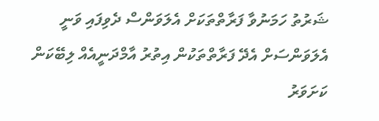ޝަރުތު ހަމަނުވާ ފަރާތްތަކަށް އެލަވަންސް ދެވިފައި ވަނީ އެލަވަންސަށް އެދޭ ފަރާތްތަކުން އިތުރު އާމްދަނީއެއް ލިބޭކަން ކަށަވަރު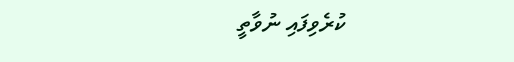ކުރެވިފައި ނުވާތީ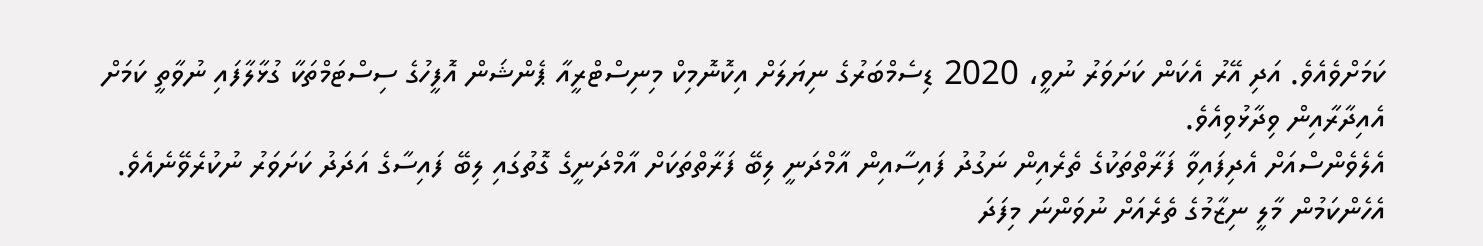ކަމަށްވެއެވެ. އަދި އޭރު އެކަން ކަށަވަރު ނުވީ، 2020 ޑިސެމްބަރުގެ ނިޔަލަށް އިކޮނޮމިކް މިނިސްޓްރީއާ ޕެންޝަން އޮފީހުގެ ސިސްޓަމްތަކާ ގުޅާލާފައި ނުވާތީ ކަމަށް އެއިދާރާއިން ވިދާޅުވިއެވެ.
އެލެވެންސްއަށް އެދިފައިވާ ފަރާތްތަކުގެ ތެރެއިން ނަގުދު ފައިސާއިން އާމްދަނީ ލިބޭ ފަރާތްތަކަށް އާމްދަނީގެ ގޮތުގައި ލިބޭ ފައިސާގެ އަދަދު ކަށަވަރު ނުކުރެވޭނެއެވެ. އެހެންކަމުން މާލީ ނިޒާމުގެ ތެރެއަށް ނުވަންނަ މިފަދަ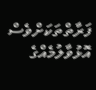ފަރާތްތަކަށްވެސް އޮޅުވާލުމެއްގެ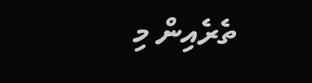ތެރެއިން މި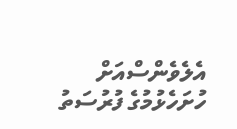އެލެވެންސްއަށް ހުށަހެޅުމުގެ ފުރުސަތު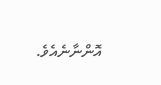އޮންނާނެއެވެ.